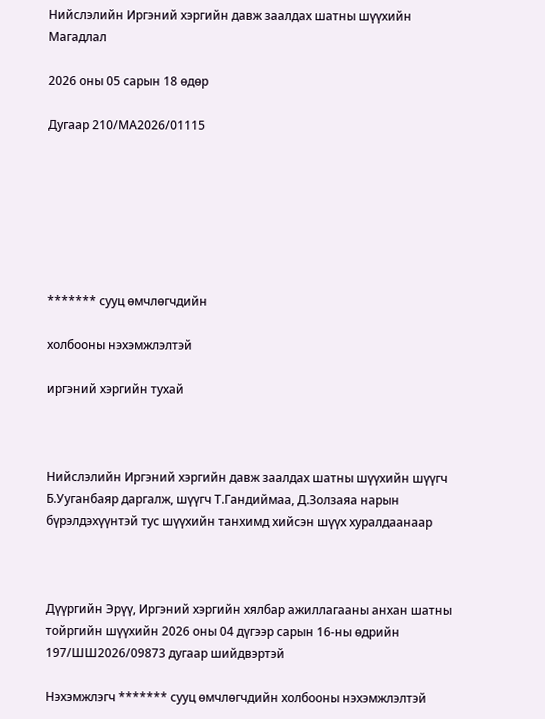Нийслэлийн Иргэний хэргийн давж заалдах шатны шүүхийн Магадлал

2026 оны 05 сарын 18 өдөр

Дугаар 210/МА2026/01115







******* сууц өмчлөгчдийн

холбооны нэхэмжлэлтэй

иргэний хэргийн тухай



Нийслэлийн Иргэний хэргийн давж заалдах шатны шүүхийн шүүгч Б.Ууганбаяр даргалж, шүүгч Т.Гандиймаа, Д.Золзаяа нарын бүрэлдэхүүнтэй тус шүүхийн танхимд хийсэн шүүх хуралдаанаар



Дүүргийн Эрүү, Иргэний хэргийн хялбар ажиллагааны анхан шатны тойргийн шүүхийн 2026 оны 04 дүгээр сарын 16-ны өдрийн 197/ШШ2026/09873 дугаар шийдвэртэй

Нэхэмжлэгч ******* сууц өмчлөгчдийн холбооны нэхэмжлэлтэй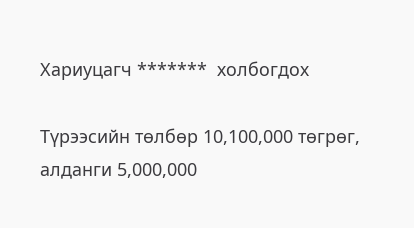Хариуцагч *******  холбогдох

Түрээсийн төлбөр 10,100,000 төгрөг, алданги 5,000,000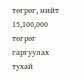төгрөг, нийт 15,100,000 төгрөг гаргуулах тухай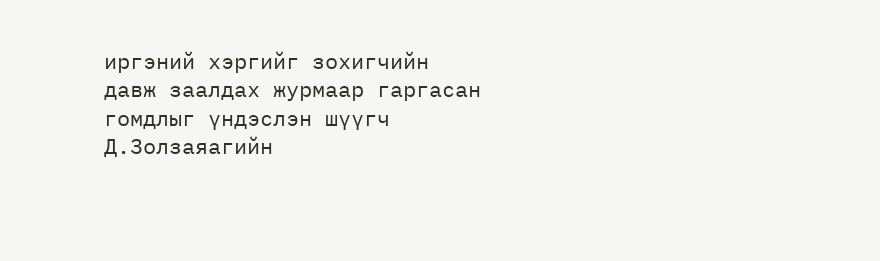иргэний хэргийг зохигчийн давж заалдах журмаар гаргасан гомдлыг үндэслэн шүүгч Д.Золзаяагийн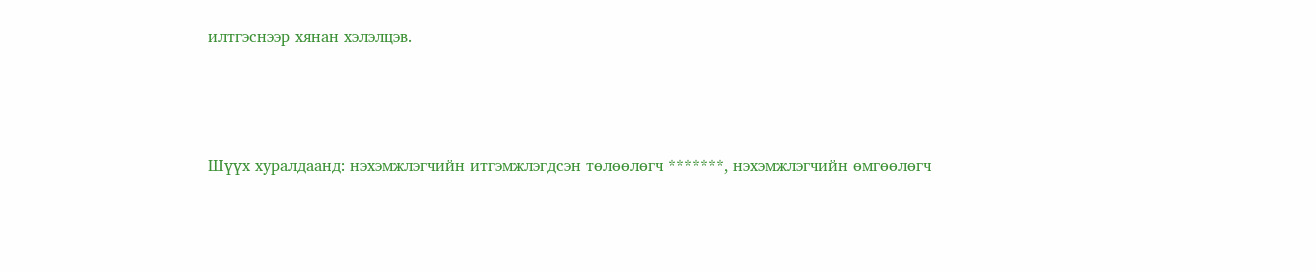илтгэснээр хянан хэлэлцэв.



Шүүх хуралдаанд: нэхэмжлэгчийн итгэмжлэгдсэн төлөөлөгч *******, нэхэмжлэгчийн өмгөөлөгч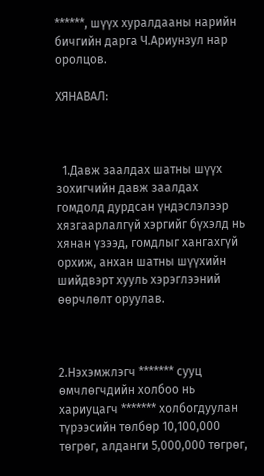******, шүүх хуралдааны нарийн бичгийн дарга Ч.Ариунзул нар оролцов.

ХЯНАВАЛ:



  1.Давж заалдах шатны шүүх зохигчийн давж заалдах гомдолд дурдсан үндэслэлээр хязгаарлалгүй хэргийг бүхэлд нь хянан үзээд, гомдлыг хангахгүй орхиж, анхан шатны шүүхийн шийдвэрт хууль хэрэглээний өөрчлөлт оруулав.



2.Нэхэмжлэгч ******* сууц өмчлөгчдийн холбоо нь хариуцагч ******* холбогдуулан түрээсийн төлбөр 10,100,000 төгрөг, алданги 5,000,000 төгрөг,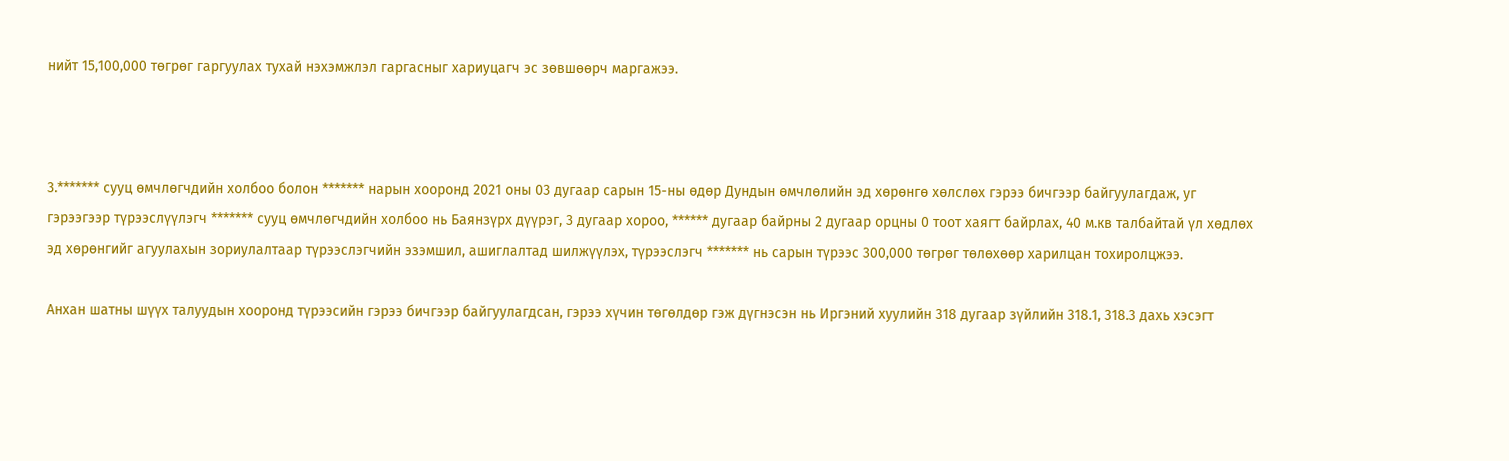нийт 15,100,000 төгрөг гаргуулах тухай нэхэмжлэл гаргасныг хариуцагч эс зөвшөөрч маргажээ.



3.******* сууц өмчлөгчдийн холбоо болон ******* нарын хооронд 2021 оны 03 дугаар сарын 15-ны өдөр Дундын өмчлөлийн эд хөрөнгө хөлслөх гэрээ бичгээр байгуулагдаж, уг гэрээгээр түрээслүүлэгч ******* сууц өмчлөгчдийн холбоо нь Баянзүрх дүүрэг, 3 дугаар хороо, ****** дугаар байрны 2 дугаар орцны 0 тоот хаягт байрлах, 40 м.кв талбайтай үл хөдлөх эд хөрөнгийг агуулахын зориулалтаар түрээслэгчийн эзэмшил, ашиглалтад шилжүүлэх, түрээслэгч ******* нь сарын түрээс 300,000 төгрөг төлөхөөр харилцан тохиролцжээ.

Анхан шатны шүүх талуудын хооронд түрээсийн гэрээ бичгээр байгуулагдсан, гэрээ хүчин төгөлдөр гэж дүгнэсэн нь Иргэний хуулийн 318 дугаар зүйлийн 318.1, 318.3 дахь хэсэгт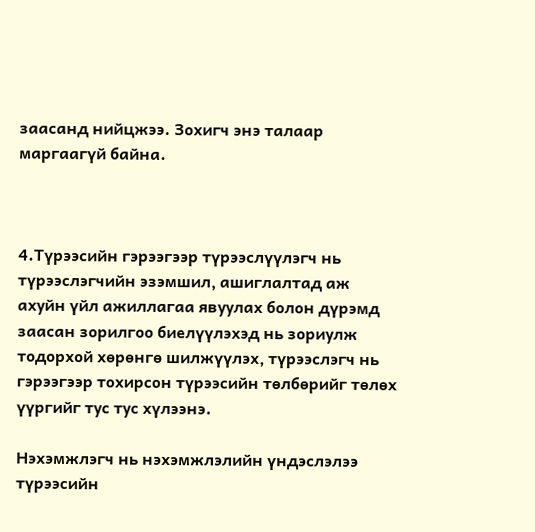заасанд нийцжээ. Зохигч энэ талаар маргаагүй байна.



4.Түрээсийн гэрээгээр түрээслүүлэгч нь түрээслэгчийн эзэмшил, ашиглалтад аж ахуйн үйл ажиллагаа явуулах болон дүрэмд заасан зорилгоо биелүүлэхэд нь зориулж тодорхой хөрөнгө шилжүүлэх, түрээслэгч нь гэрээгээр тохирсон түрээсийн төлбөрийг төлөх үүргийг тус тус хүлээнэ.

Нэхэмжлэгч нь нэхэмжлэлийн үндэслэлээ түрээсийн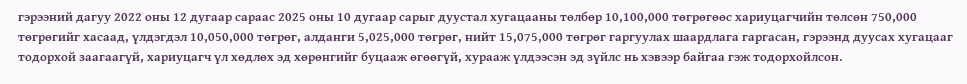гэрээний дагуу 2022 оны 12 дугаар сараас 2025 оны 10 дугаар сарыг дуустал хугацааны төлбөр 10,100,000 төгрөгөөс хариуцагчийн төлсөн 750,000 төгрөгийг хасаад, үлдэгдэл 10,050,000 төгрөг, алданги 5,025,000 төгрөг, нийт 15,075,000 төгрөг гаргуулах шаардлага гаргасан, гэрээнд дуусах хугацааг тодорхой заагаагүй, хариуцагч үл хөдлөх эд хөрөнгийг буцааж өгөөгүй, хурааж үлдээсэн эд зүйлс нь хэвээр байгаа гэж тодорхойлсон.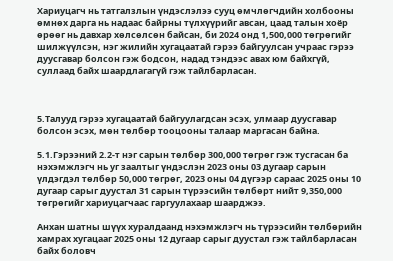Хариуцагч нь татгалзлын үндэслэлээ сууц өмчлөгчдийн холбооны өмнөх дарга нь надаас байрны түлхүүрийг авсан, цаад талын хоёр өрөөг нь давхар хөлсөлсөн байсан, би 2024 онд 1,500,000 төгрөгийг шилжүүлсэн, нэг жилийн хугацаатай гэрээ байгуулсан учраас гэрээ дуусгавар болсон гэж бодсон, надад тэндээс авах юм байхгүй, суллаад байх шаардлагагүй гэж тайлбарласан.



5.Талууд гэрээ хугацаатай байгуулагдсан эсэх, улмаар дуусгавар болсон эсэх, мөн төлбөр тооцооны талаар маргасан байна.

5.1.Гэрээний 2.2-т нэг сарын төлбөр 300,000 төгрөг гэж тусгасан ба нэхэмжлэгч нь уг заалтыг үндэслэн 2023 оны 03 дугаар сарын үлдэгдэл төлбөр 50,000 төгрөг, 2023 оны 04 дүгээр сараас 2025 оны 10 дугаар сарыг дуустал 31 сарын түрээсийн төлбөрт нийт 9,350,000 төгрөгийг хариуцагчаас гаргуулахаар шаарджээ.

Анхан шатны шүүх хуралдаанд нэхэмжлэгч нь түрээсийн төлбөрийн хамрах хугацааг 2025 оны 12 дугаар сарыг дуустал гэж тайлбарласан байх боловч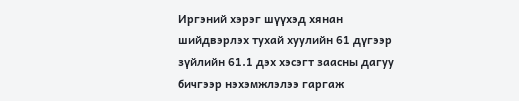Иргэний хэрэг шүүхэд хянан шийдвэрлэх тухай хуулийн 61 дүгээр зүйлийн 61.1 дэх хэсэгт заасны дагуу бичгээр нэхэмжлэлээ гаргаж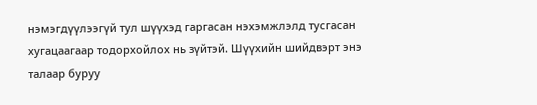нэмэгдүүлээгүй тул шүүхэд гаргасан нэхэмжлэлд тусгасан хугацаагаар тодорхойлох нь зүйтэй. Шүүхийн шийдвэрт энэ талаар буруу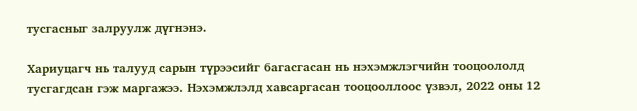тусгасныг залруулж дүгнэнэ.

Хариуцагч нь талууд сарын түрээсийг багасгасан нь нэхэмжлэгчийн тооцоололд тусгагдсан гэж маргажээ. Нэхэмжлэлд хавсаргасан тооцооллоос үзвэл, 2022 оны 12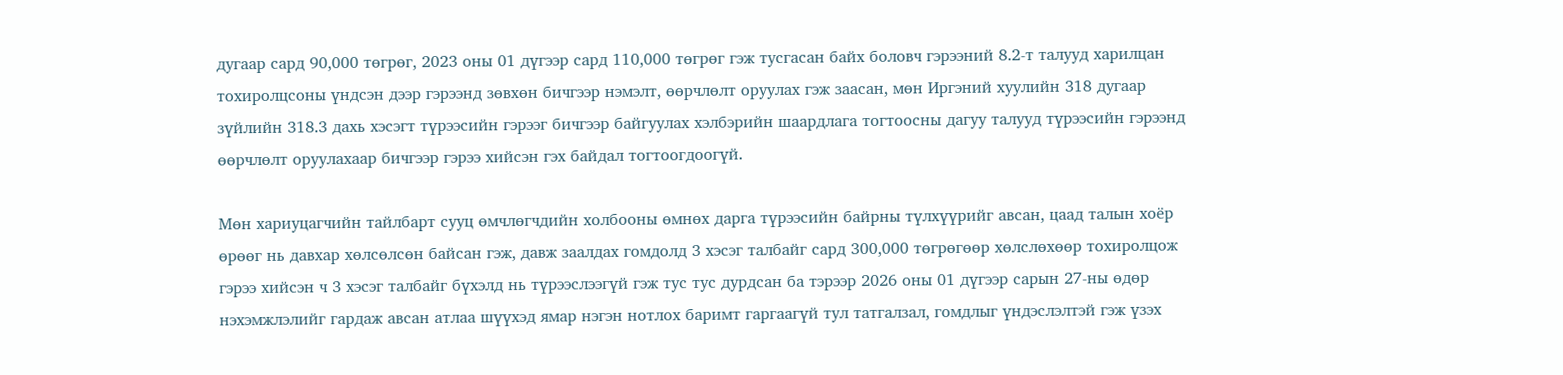дугаар сард 90,000 төгрөг, 2023 оны 01 дүгээр сард 110,000 төгрөг гэж тусгасан байх боловч гэрээний 8.2-т талууд харилцан тохиролцсоны үндсэн дээр гэрээнд зөвхөн бичгээр нэмэлт, өөрчлөлт оруулах гэж заасан, мөн Иргэний хуулийн 318 дугаар зүйлийн 318.3 дахь хэсэгт түрээсийн гэрээг бичгээр байгуулах хэлбэрийн шаардлага тогтоосны дагуу талууд түрээсийн гэрээнд өөрчлөлт оруулахаар бичгээр гэрээ хийсэн гэх байдал тогтоогдоогүй.

Мөн хариуцагчийн тайлбарт сууц өмчлөгчдийн холбооны өмнөх дарга түрээсийн байрны түлхүүрийг авсан, цаад талын хоёр өрөөг нь давхар хөлсөлсөн байсан гэж, давж заалдах гомдолд 3 хэсэг талбайг сард 300,000 төгрөгөөр хөлслөхөөр тохиролцож гэрээ хийсэн ч 3 хэсэг талбайг бүхэлд нь түрээслээгүй гэж тус тус дурдсан ба тэрээр 2026 оны 01 дүгээр сарын 27-ны өдөр нэхэмжлэлийг гардаж авсан атлаа шүүхэд ямар нэгэн нотлох баримт гаргаагүй тул татгалзал, гомдлыг үндэслэлтэй гэж үзэх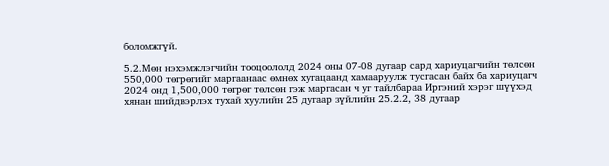боломжгүй.

5.2.Мөн нэхэмжлэгчийн тооцоололд 2024 оны 07-08 дугаар сард хариуцагчийн төлсөн 550,000 төгрөгийг маргаанаас өмнөх хугацаанд хамааруулж тусгасан байх ба хариуцагч 2024 онд 1,500,000 төгрөг төлсөн гэж маргасан ч уг тайлбараа Иргэний хэрэг шүүхэд хянан шийдвэрлэх тухай хуулийн 25 дугаар зүйлийн 25.2.2, 38 дугаар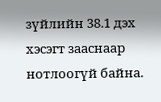зүйлийн 38.1 дэх хэсэгт зааснаар нотлоогүй байна.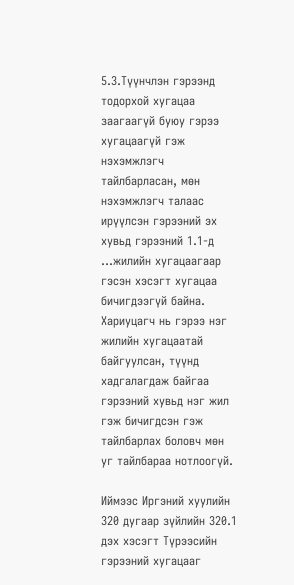5.3.Түүнчлэн гэрээнд тодорхой хугацаа заагаагүй буюу гэрээ хугацаагүй гэж нэхэмжлэгч тайлбарласан, мөн нэхэмжлэгч талаас ирүүлсэн гэрээний эх хувьд гэрээний 1.1-д ...жилийн хугацаагаар гэсэн хэсэгт хугацаа бичигдээгүй байна. Хариуцагч нь гэрээ нэг жилийн хугацаатай байгуулсан, түүнд хадгалагдаж байгаа гэрээний хувьд нэг жил гэж бичигдсэн гэж тайлбарлах боловч мөн уг тайлбараа нотлоогүй.

Иймээс Иргэний хуулийн 320 дугаар зүйлийн 320.1 дэх хэсэгт Түрээсийн гэрээний хугацааг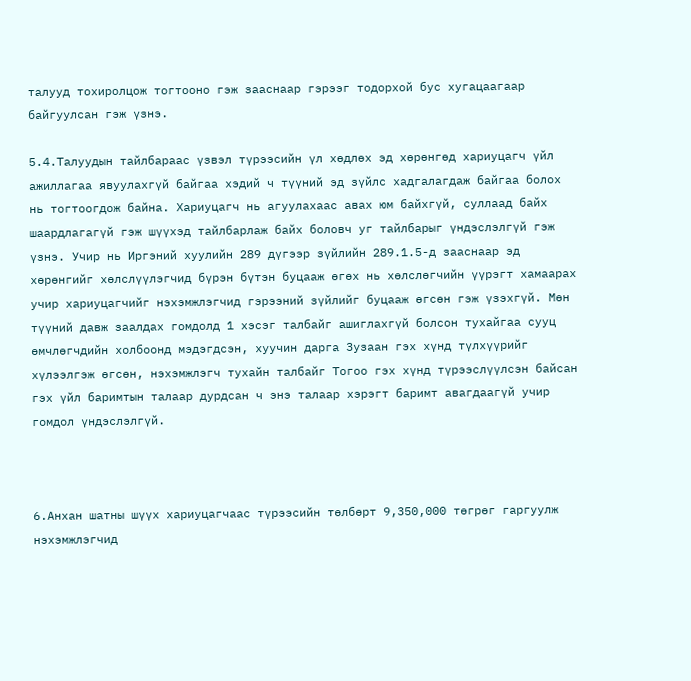талууд тохиролцож тогтооно гэж зааснаар гэрээг тодорхой бус хугацаагаар байгуулсан гэж үзнэ.

5.4.Талуудын тайлбараас үзвэл түрээсийн үл хөдлөх эд хөрөнгөд хариуцагч үйл ажиллагаа явуулахгүй байгаа хэдий ч түүний эд зүйлс хадгалагдаж байгаа болох нь тогтоогдож байна. Хариуцагч нь агуулахаас авах юм байхгүй, суллаад байх шаардлагагүй гэж шүүхэд тайлбарлаж байх боловч уг тайлбарыг үндэслэлгүй гэж үзнэ. Учир нь Иргэний хуулийн 289 дүгээр зүйлийн 289.1.5-д зааснаар эд хөрөнгийг хөлслүүлэгчид бүрэн бүтэн буцааж өгөх нь хөлслөгчийн үүрэгт хамаарах учир хариуцагчийг нэхэмжлэгчид гэрээний зүйлийг буцааж өгсөн гэж үзэхгүй. Мөн түүний давж заалдах гомдолд 1 хэсэг талбайг ашиглахгүй болсон тухайгаа сууц өмчлөгчдийн холбоонд мэдэгдсэн, хуучин дарга Зузаан гэх хүнд түлхүүрийг хүлээлгэж өгсөн, нэхэмжлэгч тухайн талбайг Тогоо гэх хүнд түрээслүүлсэн байсан гэх үйл баримтын талаар дурдсан ч энэ талаар хэрэгт баримт авагдаагүй учир гомдол үндэслэлгүй.



6.Анхан шатны шүүх хариуцагчаас түрээсийн төлбөрт 9,350,000 төгрөг гаргуулж нэхэмжлэгчид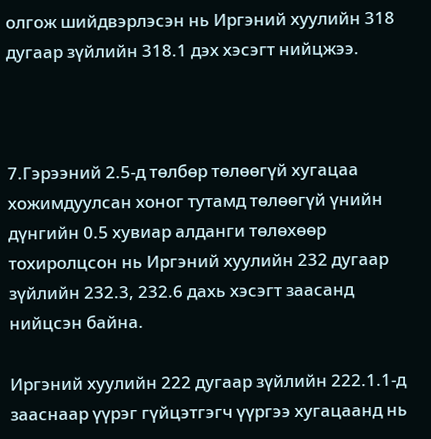олгож шийдвэрлэсэн нь Иргэний хуулийн 318 дугаар зүйлийн 318.1 дэх хэсэгт нийцжээ.



7.Гэрээний 2.5-д төлбөр төлөөгүй хугацаа хожимдуулсан хоног тутамд төлөөгүй үнийн дүнгийн 0.5 хувиар алданги төлөхөөр тохиролцсон нь Иргэний хуулийн 232 дугаар зүйлийн 232.3, 232.6 дахь хэсэгт заасанд нийцсэн байна.

Иргэний хуулийн 222 дугаар зүйлийн 222.1.1-д зааснаар үүрэг гүйцэтгэгч үүргээ хугацаанд нь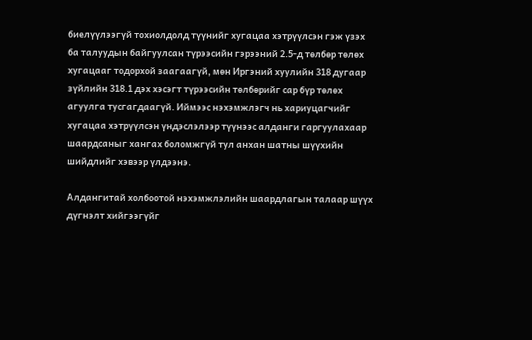биелүүлээгүй тохиолдолд түүнийг хугацаа хэтрүүлсэн гэж үзэх ба талуудын байгуулсан түрээсийн гэрээний 2.5-д төлбөр төлөх хугацааг тодорхой заагаагүй, мөн Иргэний хуулийн 318 дугаар зүйлийн 318.1 дэх хэсэгт түрээсийн төлбөрийг сар бүр төлөх агуулга тусгагдаагүй. Иймээс нэхэмжлэгч нь хариуцагчийг хугацаа хэтрүүлсэн үндэслэлээр түүнээс алданги гаргуулахаар шаардсаныг хангах боломжгүй тул анхан шатны шүүхийн шийдлийг хэвээр үлдээнэ.

Алдангитай холбоотой нэхэмжлэлийн шаардлагын талаар шүүх дүгнэлт хийгээгүйг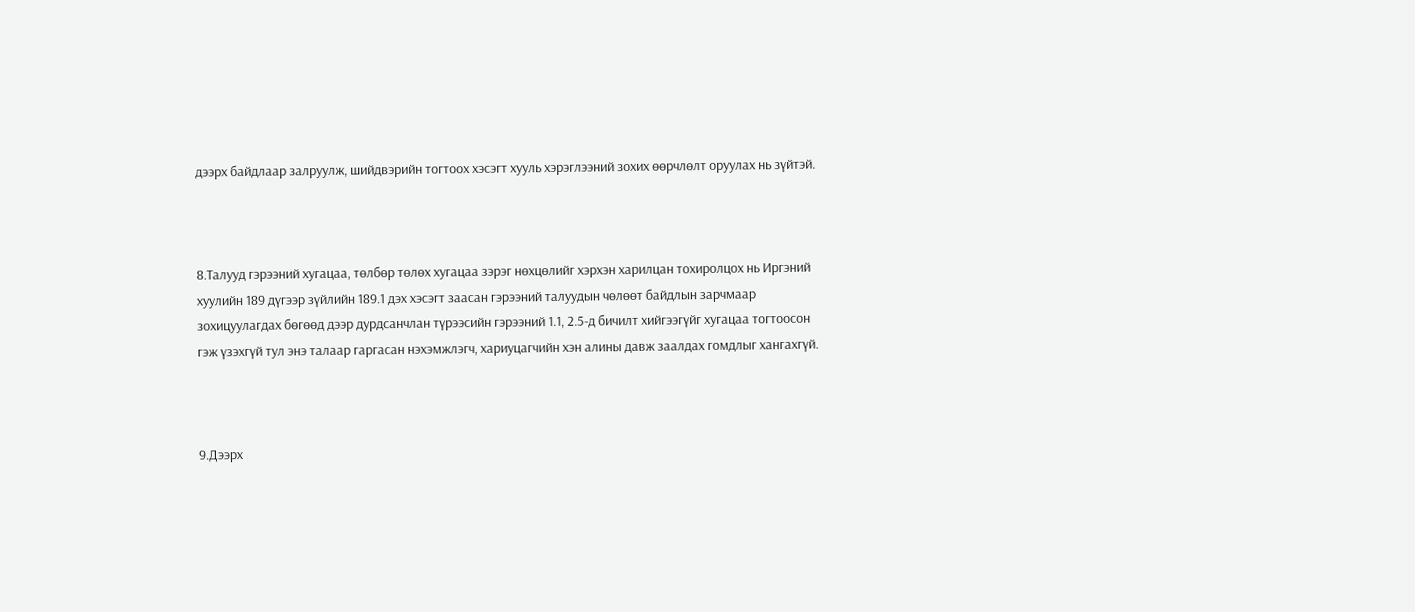дээрх байдлаар залруулж, шийдвэрийн тогтоох хэсэгт хууль хэрэглээний зохих өөрчлөлт оруулах нь зүйтэй.



8.Талууд гэрээний хугацаа, төлбөр төлөх хугацаа зэрэг нөхцөлийг хэрхэн харилцан тохиролцох нь Иргэний хуулийн 189 дүгээр зүйлийн 189.1 дэх хэсэгт заасан гэрээний талуудын чөлөөт байдлын зарчмаар зохицуулагдах бөгөөд дээр дурдсанчлан түрээсийн гэрээний 1.1, 2.5-д бичилт хийгээгүйг хугацаа тогтоосон гэж үзэхгүй тул энэ талаар гаргасан нэхэмжлэгч, хариуцагчийн хэн алины давж заалдах гомдлыг хангахгүй.



9.Дээрх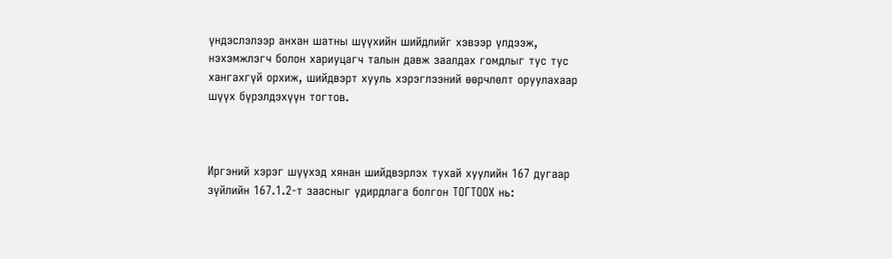үндэслэлээр анхан шатны шүүхийн шийдлийг хэвээр үлдээж, нэхэмжлэгч болон хариуцагч талын давж заалдах гомдлыг тус тус хангахгүй орхиж, шийдвэрт хууль хэрэглээний өөрчлөлт оруулахаар шүүх бүрэлдэхүүн тогтов.



Иргэний хэрэг шүүхэд хянан шийдвэрлэх тухай хуулийн 167 дугаар зүйлийн 167.1.2-т заасныг удирдлага болгон ТОГТООХ нь: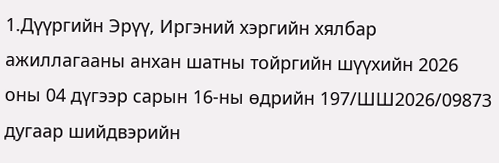1.Дүүргийн Эрүү, Иргэний хэргийн хялбар ажиллагааны анхан шатны тойргийн шүүхийн 2026 оны 04 дүгээр сарын 16-ны өдрийн 197/ШШ2026/09873 дугаар шийдвэрийн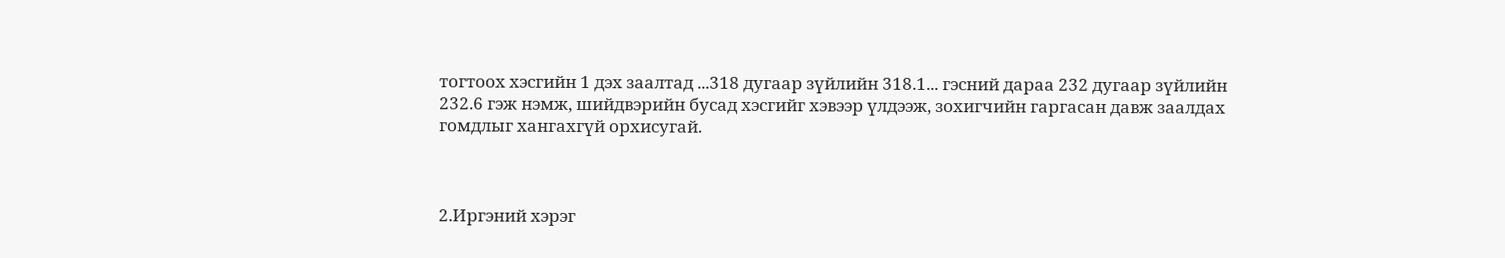тогтоох хэсгийн 1 дэх заалтад ...318 дугаар зүйлийн 318.1... гэсний дараа 232 дугаар зүйлийн 232.6 гэж нэмж, шийдвэрийн бусад хэсгийг хэвээр үлдээж, зохигчийн гаргасан давж заалдах гомдлыг хангахгүй орхисугай.



2.Иргэний хэрэг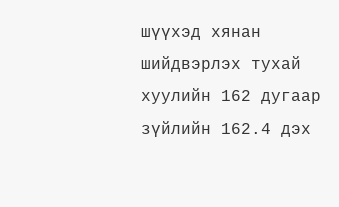шүүхэд хянан шийдвэрлэх тухай хуулийн 162 дугаар зүйлийн 162.4 дэх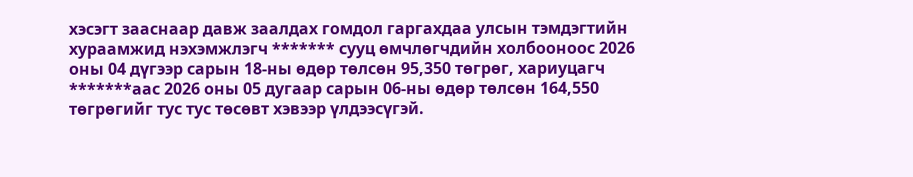хэсэгт зааснаар давж заалдах гомдол гаргахдаа улсын тэмдэгтийн хураамжид нэхэмжлэгч ******* сууц өмчлөгчдийн холбооноос 2026 оны 04 дүгээр сарын 18-ны өдөр төлсөн 95,350 төгрөг, хариуцагч *******аас 2026 оны 05 дугаар сарын 06-ны өдөр төлсөн 164,550 төгрөгийг тус тус төсөвт хэвээр үлдээсүгэй.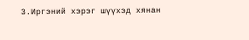3.Иргэний хэрэг шүүхэд хянан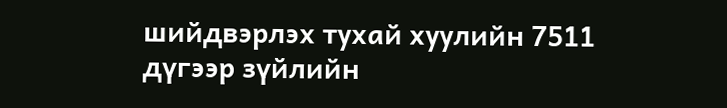шийдвэрлэх тухай хуулийн 7511 дүгээр зүйлийн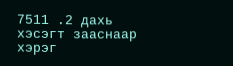7511 .2 дахь хэсэгт зааснаар хэрэг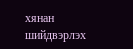хянан шийдвэрлэх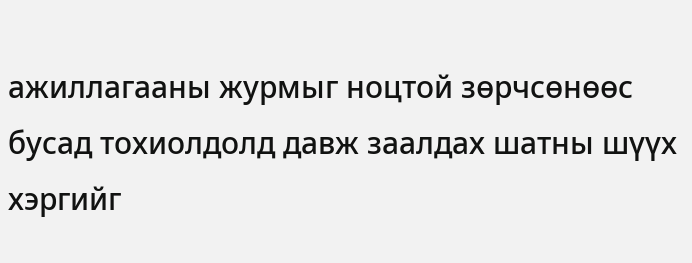ажиллагааны журмыг ноцтой зөрчсөнөөс бусад тохиолдолд давж заалдах шатны шүүх хэргийг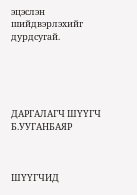эцэслэн шийдвэрлэхийг дурдсугай.





ДАРГАЛАГЧ ШҮҮГЧ    Б.УУГАНБАЯР



ШҮҮГЧИД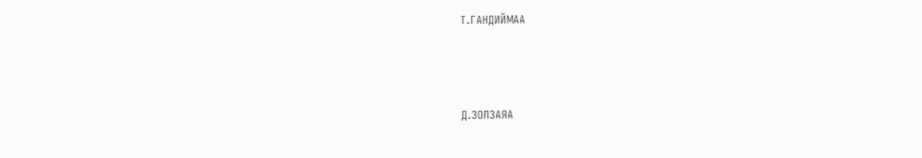Т.ГАНДИЙМАА



Д.ЗОЛЗАЯА